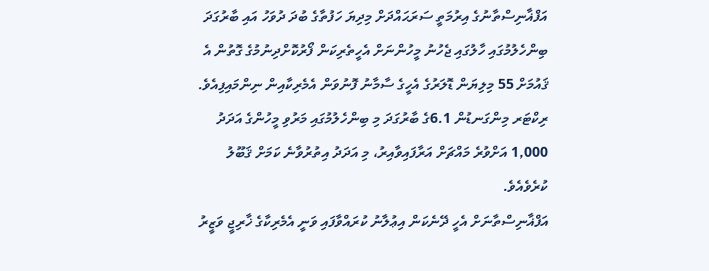އަފްޣާނިސްތާނުގެ އިރުމަތީ ސަރަޙައްދަށް މިދިޔަ ހަފުތާގެ ބުދަ ދުވަހު އައި ބާރުގަދަ ބިންހެލުމުގައި ހާލުގައި ޖެހުނު މީހުންނަށް އެހީތެރިކަން ފޯރުކޮށްދިނުމުގެ ގޮތުން އެ ޤައުމަށް 55 މިލިޔަން ޑޮލަރުގެ އެހީގެ ސާމާނު ފޮނުވަން އެމެރިކާއިން ނިންމައިފިއެވެ. ރިކްޓަރ މިންގަނޑުން 6.1ގެ ބާރުގަދަ މި ބިންހެލުމުގައި މަރުވި މީހުންގެ އަދަދު 1,000 އަށްވުރެ މައްޗަށް އަރާފައިވާއިރު، މި އަދަދު އިތުރުވާނެ ކަމަށް ޤަބޫލު ކުރެވެއެވެ.
އަފްޣާނިސްތާނަށް އެހީ ދޭނެކަން އިޢުލާނު ކުރައްވާފައި ވަނީ އެމެރިކާގެ ޚާރިޖީ ވަޒީރު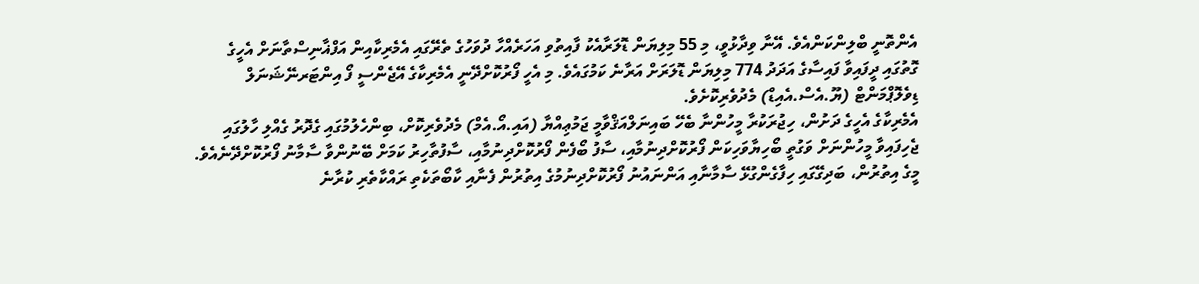އެންތޮނީ ބްލިންކަންއެވެ. އޭނާ ވިދާޅުވީ، މި 55 މިލިޔަން ޑޮލަރާއެކު ފާއިތުވި އަހަރެއްހާ ދުވަހުގެ ތެރޭގައި އެމެރިކާއިން އަފްޣާނިސްތާނަށް އެހީގެ ގޮތުގައި ދީފައިވާ ފައިސާގެ އަދަދު 774 މިލިޔަން ޑޮލަރަށް އަރާނެ ކަމުގައެވެ. މި އެހީ ފޯރުކޮށްދޭނީ އެމެރިކާގެ އޭޖެންސީ ފޯ އިންޓަރނޭޝަނަލް ޑިވެލޮޕްމަންޓް (ޔޫ.އެސް.އެއިޑް) މެދުވެރިކޮށެވެ.
އެމެރިކާގެ އެހީގެ ދަށުން، ހިޖުރަކުރާ މީހުންނާ ބެހޭ ބައިނަލްއަޤްވާމީ ޖަމުޢިއްޔާ (އައި.އޯ.އެމް) މެދުވެރިކޮށް، ބިންހެލުމުގައި ގެދޮރު ގެއްލި ހާލުގައި ޖެހިފައިވާ މީހުންނަށް ވަގުތީ ބޯހިޔާވަހިކަން ފޯރުކޮށްދިނުމާއި، ސާފު ބޯފެން ފޯރުކޮށްދިނުމާއި، ސާފުތާހިރު ކަމަށް ބޭނުންވާ ސާމާނު ފޯރުކޮށްދޭނެއެވެ. މީގެ އިތުރުން، ބަދިގޭގައި ހިފާގެންގުޅޭ ސާމާނާއި އަންނައުނު ފޯރުކޮށްދިނުމުގެ އިތުރުން ފެނާއި ކާބޯތަކެތި ރައްކާތެރި ކުރާނެ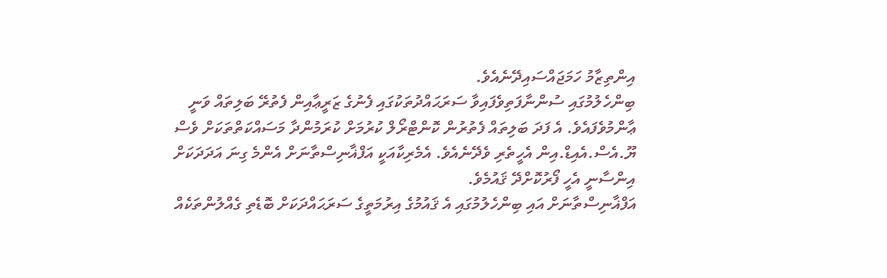އިންތިޒާމު ހަމަޖައްސައިދޭނެއެވެ.
ބިންހެލުމުގައި ސުންނާފަތިވެފައިވާ ސަރަޙައްދުތަކުގައި ފެނުގެ ޒަރީޢާއިން ފެތުރޭ ބަލިތައް ވަނީ ޢާންމުވެފައެވެ. އެ ފަދަ ބަލިތައް ފެތުރުން ކޮންޓްރޯލް ކުރުމަށް ކުރަމުންދާ މަސައްކަތްތަކަށް ވެސް ޔޫ.އެސް.އެއިޑް.އިން އެހީތެރި ވެދޭނެއެވެ. އެމެރިކާއަކީ އަފްޣާނިސްތާނަށް އެންމެ ގިނަ އަދަދަކަށް އިންސާނީ އެހީ ފޯރުކޮށްދޭ ޤައުމެވެ.
އަފްޣާނިސްތާނަށް އައި ބިންހެލުމުގައި އެ ޤައުމުގެ އިރުމަތީގެ ސަރަޙައްދަކަށް ބޮޑެތި ގެއްލުންތަކެއް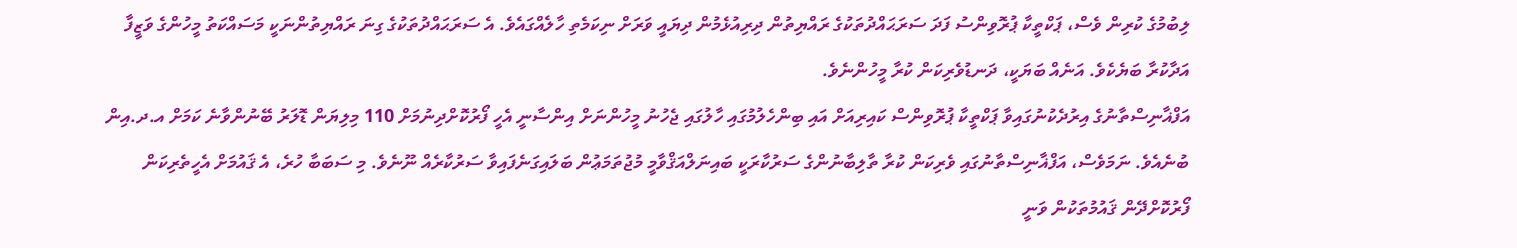ލިބުމުގެ ކުރިން ވެސް، ޕަކްތީކާ ޕުރޮވިންސު ފަދަ ސަރަޙައްދުތަކުގެ ރައްޔިތުން ދިރިއުޅެމުން ދިޔައީ ވަރަށް ނިކަމެތި ހާލެއްގައެވެ. އެ ސަރަޙައްދުތަކުގެ ގިނަ ރައްޔިތުންނަކީ މަސައްކަތު މީހުންގެ ވަޒީފާ އަދާކުރާ ބަޔެކެވެ. އަނެއް ބަޔަކީ، ދަނޑުވެރިކަން ކުރާ މީހުންނެވެ.
އަފްޣާނިސްތާނުގެ އިރުދެކުނުގައިވާ ޕަކްތީކާ ޕުރޮވިންސް ކައިރިއަށް އައި ބިންހެލުމުގައި ހާލުގައި ޖެހުނު މީހުންނަށް އިންސާނީ އެހީ ފޯރުކޮށްދިނުމަށް 110 މިލިޔަން ޑޮލަރު ބޭނުންވާނެ ކަމަށް އ.ދ.އިން ބުނެއެވެ. ނަމަވެސް، އަފްޣާނިސްތާނުގައި ވެރިކަން ކުރާ ތާލިބާނުންގެ ސަރުކާރަކީ ބައިނަލްއަޤްވާމީ މުޖުތަމަޢުން ބަލައިގަނެފައިވާ ސަރުކާރެއް ނޫނެވެ. މި ސަބަބާ ހުރެ، އެ ޤައުމަށް އެހީތެރިކަން ފޯރުކޮށްދޭން ޤައުމުތަކުން ވަނީ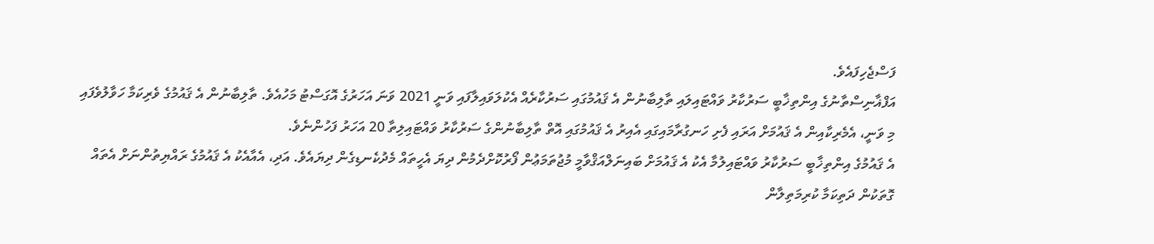ފަސްޖެހިފައެވެ.
އަފްޣާނިސްތާނުގެ އިންތިޚާބީ ސަރުކާރު ވައްޓައިލައި ތާލިބާނުން އެ ޤައުމުގައި ސަރުކާރެއް އެކުލަވައިލާފައި ވަނީ 2021 ވަނަ އަހަރުގެ އޮގަސްޓު މަހުއެވެ. ތާލިބާނުން އެ ޤައުމުގެ ވެރިކަމާ ހަވާލުވެފައި މި ވަނީ، އެމެރިކާއިން އެ ޤައުމަށް އަރައި ފެށި ހަނގުރާމައިގައި އެއިރު އެ ޤައުމުގައި އޮތް ތާލިބާނުންގެ ސަރުކާރު ވައްޓައިލިތާ 20 އަހަރު ފަހުންނެވެ.
އެ ޤައުމުގެ އިންތިޚާބީ ސަރުކާރު ވައްޓައިލުމާ އެކު އެ ޤައުމަށް ބައިނަލްއަޤްވާމީ މުޖުތަމަޢުން ފޯރުކޮށްދެމުން ދިޔަ އެހީތައް މެދުކެނޑިގެން ދިޔައެވެ. އަދި، އެއާއެކު އެ ޤައުމުގެ ރައްޔިތުންނަށް އެތައް ގޮތަކުން ދަތިކަމާ ކުރިމަތިލާން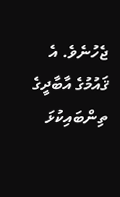ޖެހުނެވެ. އެ ޤައުމުގެ އާބާދީގެ ތިންބައިކުޅަ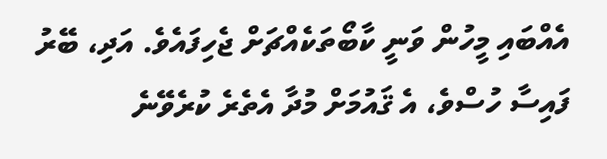އެއްބައި މީހުން ވަނީ ކާބޯތަކެއްޗަށް ޖެހިފައެވެ. އަދި، ބޭރު ފައިސާ ހުސްވެ، އެ ޤައުމަށް މުދާ އެތެރެ ކުރެވޭނެ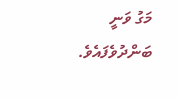މަގު ވަނީ ބަންދުވެފައެވެ.